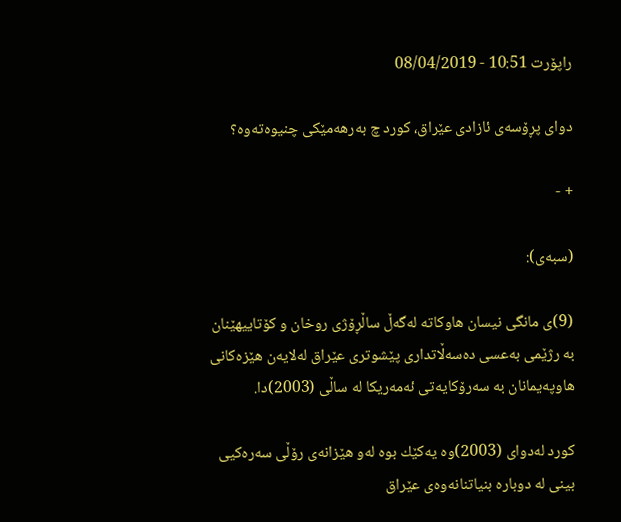راپۆرت 10:51 - 08/04/2019

دوای‌ پڕۆسه‌ی‌ ئازادی‌ عێراق، كورد چ به‌رهه‌مێكی‌ چنیوه‌ته‌وه‌؟

+ -

(سبه‌ی‌):

(9)ی‌ مانگی‌ نیسان هاوكاته‌ له‌گه‌ڵ ساڵڕۆژی‌ روخان و كۆتاییهێنان به‌ رژێمی‌ به‌عسی‌ ده‌سه‌ڵاتداری‌ پێشوتری‌ عێراق له‌لایه‌ن هێزه‌كانی‌ هاوپه‌یمانان به‌ سه‌رۆكایه‌تی‌ ئه‌مه‌ریكا له‌ ساڵی‌ (2003)دا.

كورد له‌دوای‌ (2003)وه‌ یه‌كێك بوه‌ له‌و هێزانه‌ی‌ رۆڵی‌ سه‌ره‌كیی‌ بینی‌ له‌ دوباره‌ بنیاتنانه‌وه‌ی‌ عێراق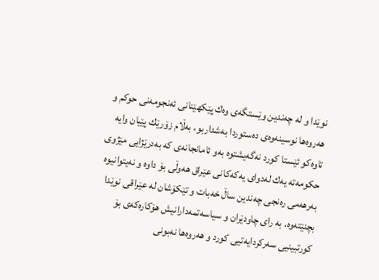نوێدا و له‌ چه‌ندین وێستگه‌ی‌ وه‌ك پێكهێنانی‌ ئه‌نجومه‌نی‌ حوكم و هه‌روه‌ها نوسینه‌وه‌ی‌ ده‌ستوردا به‌شداربو، به‌ڵام زۆرێك پێیان وایه‌ تاوه‌كو ئێستا كورد نه‌گه‌یشتوه‌ به‌و ئامانجانه‌ی‌ كه‌ به‌درێژایی‌ مێژوی‌ حكومه‌ته‌ یه‌ك له‌دوای‌ یه‌كه‌كانی‌ عێراق هه‌وڵی‌ بۆ داوه‌ و نه‌یتوانیوه‌ به‌رهه‌می‌ ره‌نجی‌ چه‌ندین ساڵ خه‌بات و تێكۆشان له‌ عێراقی‌ نوێدا بچنێته‌وه‌. به‌ رای‌ چاودێران و سیاسه‌تمه‌دارانیش هۆكاره‌كه‌ی‌ بۆ كورتبینیی‌ سه‌ركردایه‌تیی‌ كورد و هه‌روه‌ها نه‌بونی‌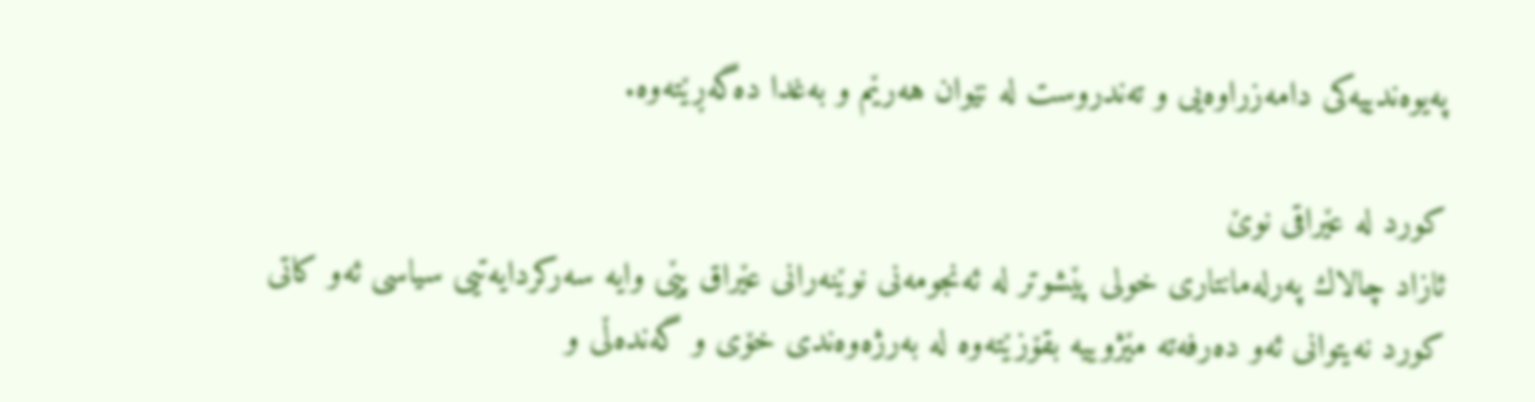په‌یوه‌ندییه‌كی‌ دامه‌زراوه‌یی‌ و ته‌ندروست له‌ نێوان هه‌رێم و به‌غدا ده‌گه‌ڕێته‌وه‌.

كورد له‌ عێراقی‌ نوێ
ئازاد چالاك په‌رله‌مانتاری‌ خولی پێشوتر له‌ ئه‌نجومه‌نی‌ نوێنه‌رانی‌ عێراق پێی‌ وایه‌ سه‌ركردایه‌تیی‌ سیاسی‌ ئه‌و كاتی‌ كورد نه‌یتوانی‌ ئه‌و ده‌رفه‌ته‌ مێژوییه‌ بقۆزێته‌وه‌ له‌ به‌رژه‌وه‌ندی‌ خۆی‌ و گه‌نده‌ڵی‌ و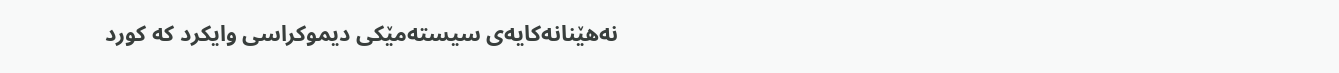نه‌هێنانه‌كایه‌ی‌ سیسته‌مێكی‌ دیموكراسی‌ وایكرد كه‌ كورد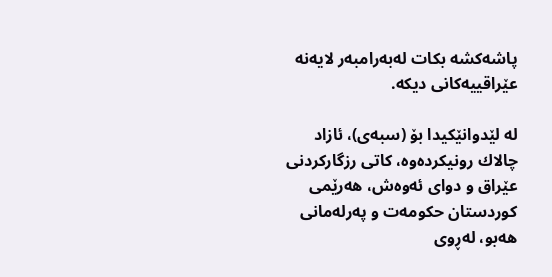پاشه‌كشه‌ بكات له‌به‌رامبه‌ر لایه‌نه‌ عێراقییه‌كانی‌ دیكه‌.

له‌ لێدوانێكیدا بۆ (سبه‌ی‌)، ئازاد چالاك رونیكرده‌وه‌، كاتی‌ رزگاركردنی‌ عێراق و دوای‌ ئه‌وه‌ش، هه‌رێمی‌ كوردستان حكومه‌ت و په‌رله‌مانی‌ هه‌بو، له‌ڕوی‌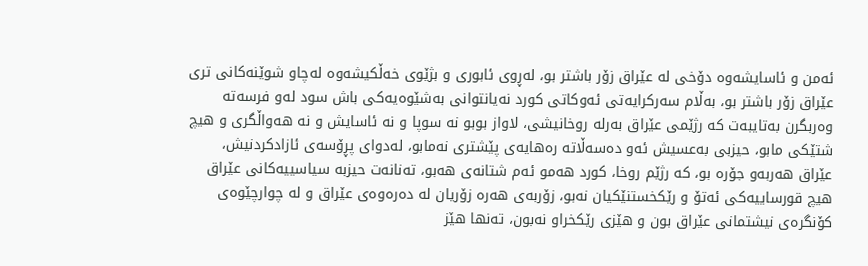ئه‌من و ئاسایشه‌وه‌ دۆخی‌ له‌ عێراق زۆر باشتر بو، له‌ڕوی‌ ئابوری‌ و بژێوی‌ خه‌ڵكیشه‌وه‌ له‌چاو شوێنه‌كانی‌ تری‌ عێراق زۆر باشتر بو، به‌ڵام سه‌ركرایه‌تی‌ ئه‌وكاتی‌ كورد نه‌یانتوانی‌ به‌شێوه‌یه‌كی‌ باش سود له‌و فرسه‌ته‌ وه‌ربگرن به‌تایبه‌ت كه‌ رژێمی‌ عێراق به‌رله‌ روخانیشی‌، لاواز بوبو نه‌ سوپا و نه‌ ئاسایش و نه‌ هه‌واڵگری‌ و هیچ شتێكی‌ مابو، حیزبی‌ به‌عسیش ئه‌و ده‌سه‌ڵاته‌ ره‌هایه‌ی‌ پێشتری‌ نه‌مابو، له‌دوای‌ پڕۆسه‌ی‌ ئازادكردنیش، عێراق هه‌ربه‌و جۆره‌ بو، كه‌ رژێم روخا، كورد هه‌مو ئه‌م شتانه‌ی‌ هه‌بو، ته‌نانه‌ت حیزبه‌ سیاسییه‌كانی‌ عێراق هیچ قورساییه‌كی‌ ئه‌تۆ و رێكخستنێكیان نه‌بو، زۆربه‌ی‌ هه‌ره‌ زۆریان له‌ ده‌ره‌وه‌ی‌ عێراق و له‌ چوارچێوه‌ی‌ كۆنگره‌ی‌ نیشتمانی‌ عێراق بون و هێزی‌ رێكخراو نه‌بون، ته‌نها هێز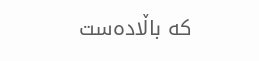كه‌ باڵاده‌ست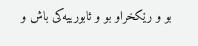بو و رێكخراو بو و ئابورییه‌كی‌ باش و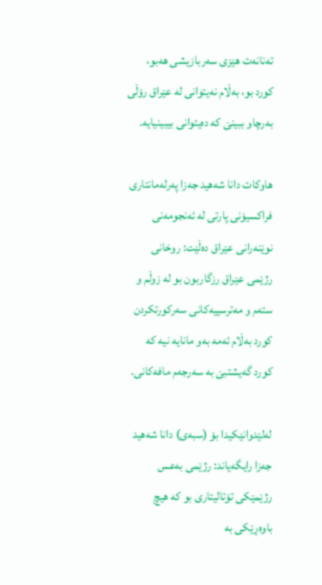ته‌نانه‌ت هێزی‌ سه‌ربازیشی‌ هه‌بو، كورد بو، به‌ڵام نه‌یتوانی‌ له‌ عێراق رۆڵی‌ به‌رچاو ببینێ كه‌ ده‌یتوانی‌ بیبینیایه‌.

هاوكات دانا شه‌هید جه‌زا په‌رله‌مانتاری‌ فراكسیۆنی‌ پارتی‌ له‌ ئه‌نجومه‌نی‌ نوێنه‌رانی‌ عێراق ده‌ڵێت: روخانی‌ رژێمی‌ عێراق رزگاربون بو له‌ زوڵم و سته‌م و مه‌ترسییه‌كانی‌ سه‌ركورتكردن كورد به‌ڵام ئه‌مه‌ به‌و مانایه‌ نیه‌ كه‌ كورد گه‌یشتبێ به‌ سه‌رجه‌م مافه‌كانی‌.

له‌لێدوانێكیدا بۆ (سبه‌ی‌) دانا شه‌هید جه‌زا رایگه‌یاند: رژێمی‌ به‌عس رژێمێكی‌ تۆتالیتاری‌ بو كه‌ هیچ باوه‌ڕێكی‌ به‌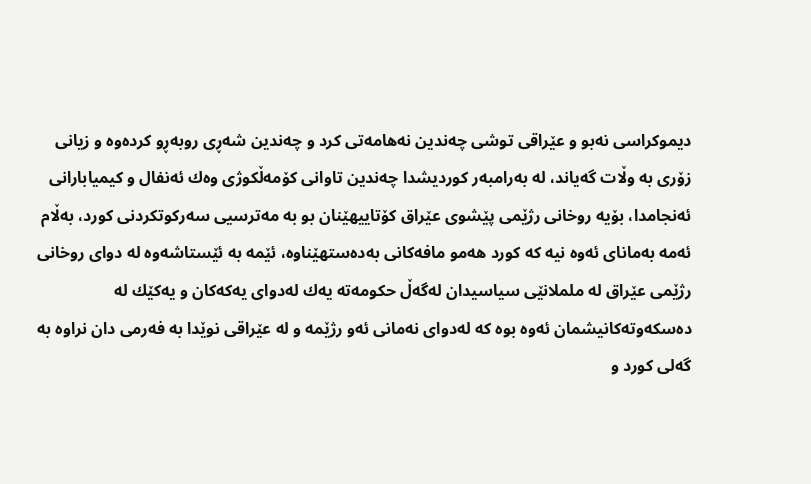دیموكراسی‌ نه‌بو و عێراقی‌ توشی‌ چه‌ندین نه‌هامه‌تی‌ كرد و چه‌ندین شه‌ڕی‌ روبه‌ڕو كرده‌وه‌ و زیانی‌ زۆری‌ به‌ وڵات گه‌یاند، له‌ به‌رامبه‌ر كوردیشدا چه‌ندین تاوانی‌ كۆمه‌ڵكوژی‌ وه‌ك ئه‌نفال و كیمیابارانی‌ ئه‌نجامدا، بۆیه‌ روخانی‌ رژێمی‌ پێشوی‌ عێراق كۆتاییهێنان بو به‌ مه‌ترسیی‌ سه‌ركوتكردنی‌ كورد، به‌ڵام ئه‌مه‌ به‌مانای‌ ئه‌وه‌ نیه‌ كه‌ كورد هه‌مو مافه‌كانی‌ به‌ده‌ستهێناوه‌، ئێمه‌ به‌ ئێستاشه‌وه‌ له‌ دوای‌ روخانی‌ رژێمی‌ عێراق له‌ ململانێی‌ سیاسیدان له‌گه‌ڵ حكومه‌ته‌ یه‌ك له‌دوای‌ یه‌كه‌كان و یه‌كێك له‌ ده‌سكه‌وته‌كانیشمان ئه‌وه‌ بوه‌ كه‌ له‌دوای‌ نه‌مانی‌ ئه‌و رژێمه‌ و له‌ عێراقی‌ نوێدا به‌ فه‌رمی‌ دان نراوه‌ به‌ گه‌لی‌ كورد و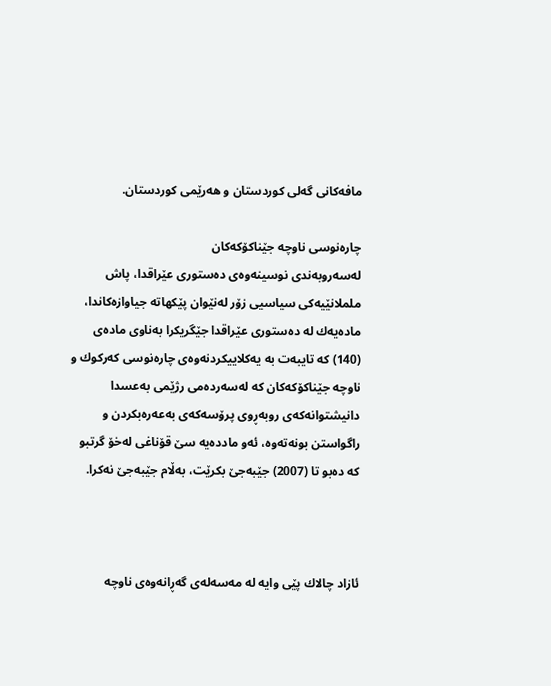مافه‌كانی‌ گه‌لی‌ كوردستان و هه‌رێمی‌ كوردستان.

چاره‌نوسی‌ ناوچه‌ جێناكۆكه‌كان
له‌سه‌روبه‌ندی‌ نوسینه‌وه‌ی‌ ده‌ستوری‌ عێراقدا، پاش ململانێیه‌كی‌ سیاسیی‌ زۆر له‌نێوان پێكهاته‌ جیاوازه‌كاندا، ماده‌یه‌ك له‌ ده‌ستوری‌ عێراقدا جێگریكرا به‌ناوی‌ ماده‌ی‌ (140) كه‌ تایبه‌ت به‌ یه‌كلاییكردنه‌وه‌ی‌ چاره‌نوسی‌ كه‌ركوك و ناوچه‌ جێناكۆكه‌كان كه‌ له‌سه‌رده‌می‌ رژێمی‌ به‌عسدا دانیشتوانه‌كه‌ی‌ روبه‌ڕوی‌ پرۆسه‌كه‌ی‌ به‌عه‌ره‌بكردن و راگواستن بونه‌ته‌وه‌، ئه‌و مادده‌یه‌ سێ قۆناغی‌ له‌خۆ گرتبو كه‌ ده‌بو تا (2007) جێبه‌جێ بكرێت، به‌ڵام جێبه‌جێ نه‌كرا.



ئازاد چالاك پێی‌ وایه‌ له‌ مه‌سه‌له‌ی‌ گه‌ڕانه‌وه‌ی‌ ناوچه‌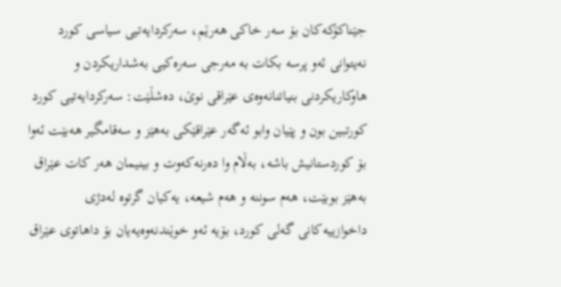جێناكۆكه‌كان بۆ سه‌ر خاكی‌ هه‌رێم، سه‌ركردایه‌تیی‌ سیاسی‌ كورد نه‌یتوانی‌ ئه‌و پرسه‌ بكات به‌ مه‌رجی‌ سه‌ره‌كیی‌ به‌شداریكردن و هاوكاریكردنی‌ بنیاتنانه‌وه‌ی‌ عێراقی‌ نوێ، ده‌شڵێت: سه‌ركردایه‌تیی‌ كورد كورتبین بون و پێیان وابو ئه‌گه‌ر عێراقێكی‌ به‌هێز و سه‌قامگیر هه‌بێت ئه‌وا بۆ كوردستانیش باشه‌، به‌ڵام وا ده‌رنه‌كه‌وت و بینیمان هه‌ر كات عێراق به‌هێز بوبێت، هه‌م سوننه‌ و هه‌م شیعه‌، یه‌كیان گرتوه‌ له‌دژی‌ داخوازییه‌كانی‌ گه‌لی‌ كورد، بۆیه‌ ئه‌و خوێندنه‌وه‌یه‌یان بۆ داهاتوی‌ عێراق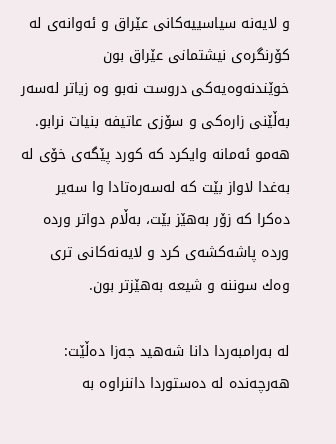و لایه‌نه‌ سیاسییه‌كانی‌ عێراق و ئه‌وانه‌ی‌ له‌ كۆرنگره‌ی‌ نیشتمانی‌ عێراق بون خوێندنه‌وه‌یه‌كی‌ دروست نه‌بو وه‌ زیاتر له‌سه‌ر به‌ڵێنی‌ زاره‌كی‌ و سۆزی‌ عاتیفه‌ بنیات نرابو. هه‌مو ئه‌مانه‌ وایكرد كه‌ كورد پێگه‌ی‌ خۆی‌ له‌ به‌غدا لاواز بێت كه‌ له‌سه‌ره‌تادا وا سه‌یر ده‌كرا كه‌ زۆر به‌هێز بێت، به‌ڵام دواتر ورده‌ ورده‌ پاشه‌كشه‌ی‌ كرد و لایه‌نه‌كانی‌ تری‌ وه‌ك سوننه‌ و شیعه‌ به‌هێزتر بون.

له‌ به‌رامبه‌ردا دانا شه‌هید جەزا ده‌ڵێت: هه‌رچه‌نده‌ له‌ ده‌ستوردا داننراوه‌ به‌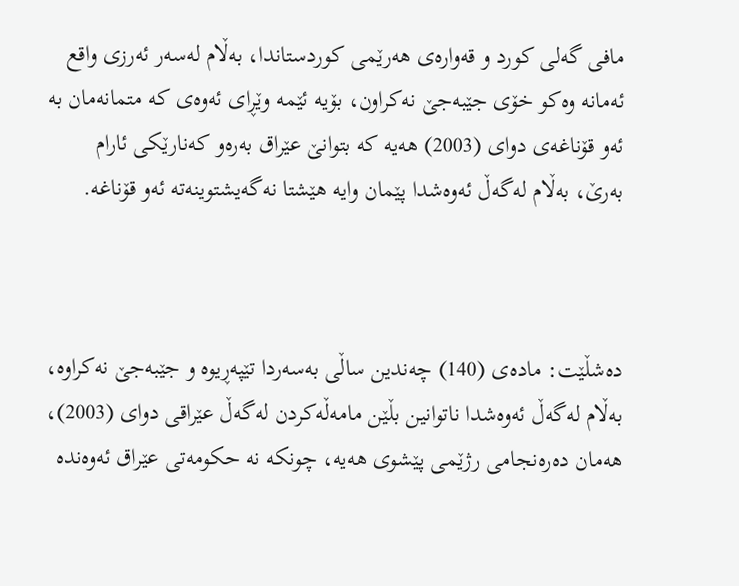مافی‌ گه‌لی‌ كورد و قه‌واره‌ی‌ هه‌رێمی‌ كوردستاندا، به‌ڵام له‌سه‌ر ئه‌رزی‌ واقع ئه‌مانه‌ وه‌كو خۆی‌ جێبه‌جێ نه‌كراون، بۆیه‌ ئێمه‌ وێڕای‌ ئه‌وه‌ی‌ كه‌ متمانه‌مان به‌ ئه‌و قۆناغه‌ی‌ دوای‌ (2003) هه‌یه‌ كه‌ بتوانێ‌ عێراق به‌ره‌و كه‌نارێكی‌ ئارام به‌رێ، به‌ڵام له‌گه‌ڵ ئه‌وه‌شدا پێمان وایه‌ هێشتا نه‌گه‌یشتوینه‌ته‌ ئه‌و قۆناغه‌.



ده‌شڵێت: ماده‌ی‌ (140) چه‌ندین ساڵی‌ به‌سه‌ردا تێپه‌ڕیوه‌ و جێبه‌جێ نه‌كراوه‌، به‌ڵام له‌گه‌ڵ ئه‌وه‌شدا ناتوانین بڵێن مامه‌ڵه‌كردن له‌گه‌ڵ عێراقی‌ دوای‌ (2003)، هه‌مان ده‌ره‌نجامی‌ رژێمی‌ پێشوی‌ هه‌یه‌، چونكه‌ نه‌ حكومه‌تی‌ عێراق ئه‌وه‌نده‌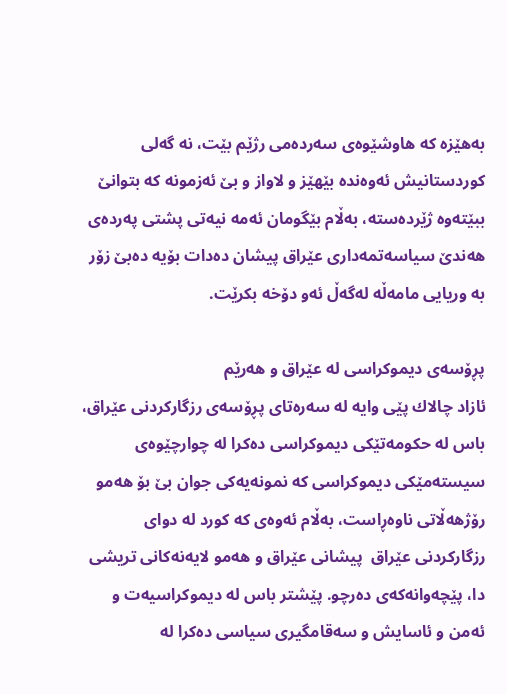به‌هێزه‌ كه‌ هاوشێوه‌ی‌ سه‌رده‌می‌ رژێم بێت، نه‌ گه‌لی‌ كوردستانیش ئه‌وه‌نده‌ بێهێز و لاواز و بێ ئه‌زمونه‌ كه‌ بتوانێ‌ ببێته‌وه‌ ژێرده‌سته‌، به‌ڵام بێگومان ئه‌مه‌ نیه‌تی‌ پشتی‌ په‌رده‌ی‌ هه‌ندێ سیاسه‌تمه‌داری‌ عێراق پیشان ده‌دات بۆیه‌ ده‌بێ زۆر به‌ وریایی‌ مامه‌ڵه‌ له‌گه‌ڵ ئه‌و دۆخه‌ بكرێت.

پڕۆسه‌ی‌ دیموكراسی‌ له‌ عێراق و هه‌رێم
ئازاد چالاك پێی‌ وایه‌ له‌ سه‌ره‌تای‌ پڕۆسه‌ی‌ رزگاركردنی‌ عێراق، باس له‌ حكومه‌تێكی‌ دیموكراسی‌ ده‌كرا له‌ چوارچێوه‌ی‌ سیسته‌مێكی‌ دیموكراسی‌ كه‌ نمونه‌یه‌كی‌ جوان بێ بۆ هه‌مو رۆژهه‌ڵاتی‌ ناوه‌ڕاست، به‌ڵام ئه‌وه‌ی‌ كه‌ كورد له‌ دوای‌ رزگاركردنی‌ عێراق  پیشانی‌ عێراق و هه‌مو لایه‌نه‌كانی‌ تریشی‌ دا، پێچه‌وانه‌كه‌ی‌ ده‌رچو. پێشتر باس له‌ دیموكراسیه‌ت و ئه‌من و ئاسایش و سه‌قامگیری‌ سیاسی‌ ده‌كرا له‌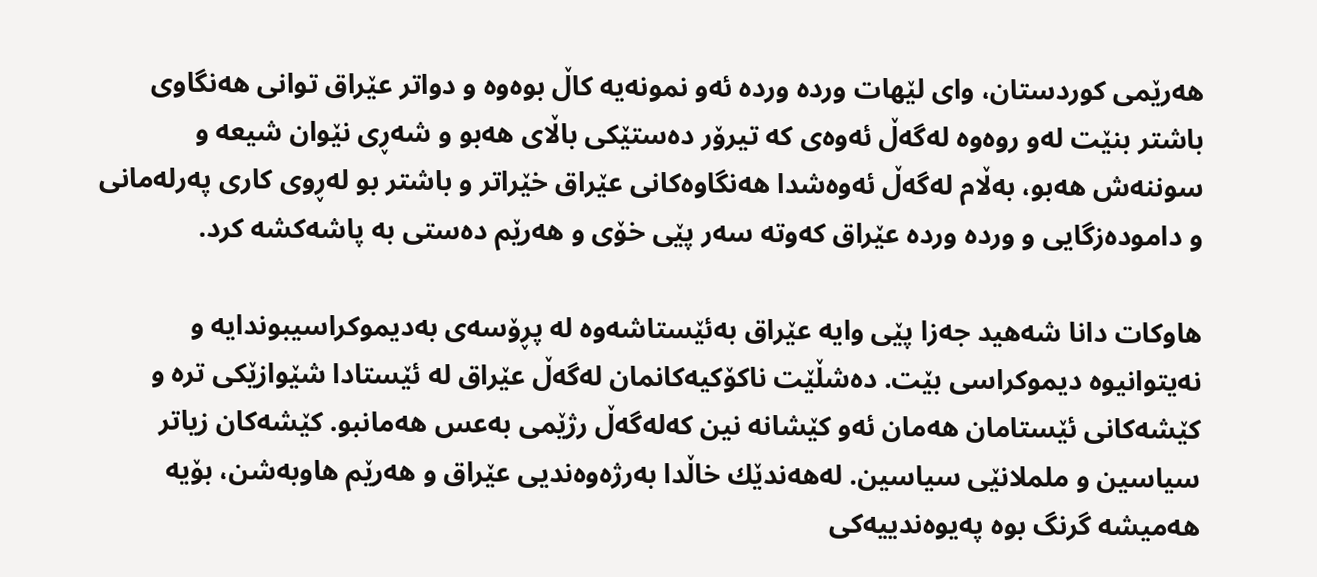هه‌رێمی‌ كوردستان، وای‌ لێهات ورده‌ ورده‌ ئه‌و نمونه‌یه‌ كاڵ بوه‌وه‌ و دواتر عێراق توانی‌ هه‌نگاوی‌ باشتر بنێت له‌و روه‌وه‌ له‌گه‌ڵ ئه‌وه‌ی‌ كه‌ تیرۆر ده‌ستێكی‌ باڵای‌ هه‌بو و شه‌ڕی‌ نێوان شیعه‌ و سوننه‌ش هه‌بو، به‌ڵام له‌گه‌ڵ ئه‌وه‌شدا هه‌نگاوه‌كانی‌ عێراق خێراتر و باشتر بو له‌ڕوی‌ كاری‌ په‌رله‌مانی‌ و داموده‌زگایی‌ و ورده‌ ورده‌ عێراق كه‌وته‌ سه‌ر پێی‌ خۆی‌ و هه‌رێم ده‌ستی‌ به‌ پاشه‌كشه‌ كرد.

هاوکات دانا شه‌هید جه‌زا پێی‌ وایه‌ عێراق به‌ئێستاشه‌وه‌ له‌ پڕۆسه‌ی‌ به‌دیموكراسیبوندایه‌ و نه‌یتوانیوه‌ دیموكراسی‌ بێت. ده‌شڵێت ناكۆكیه‌كانمان له‌گه‌ڵ عێراق له‌ ئێستادا شێوازێكی‌ تره‌ و كێشه‌كانی‌ ئێستامان هه‌مان ئه‌و كێشانه‌ نین كه‌له‌گه‌ڵ رژێمی‌ به‌عس هه‌مانبو. كێشه‌كان زیاتر سیاسین و ململانێی‌ سیاسین. له‌هه‌ندێك خاڵدا به‌رژه‌وه‌ندیی‌ عێراق و هه‌رێم هاوبه‌شن، بۆیه‌ هه‌میشه‌ گرنگ بوه‌ په‌یوه‌ندییه‌كی‌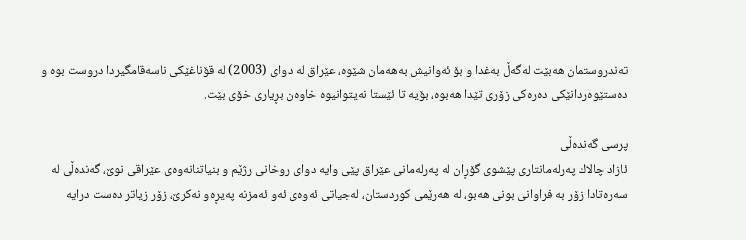ته‌ندروستمان هه‌بێت له‌گه‌ڵ به‌غدا و بۆ ئه‌وانیش به‌هه‌مان شێوه‌، عێراق له‌ دوای‌ (2003) له‌ قۆناغێكی‌ ناسه‌قامگیردا دروست بوه‌ و ده‌ستێوه‌ردانێكی‌ ده‌ره‌كی‌ زۆری‌ تێدا هه‌بوه‌، بۆیه‌ تا ئێستا نه‌یتوانیوه‌ خاوه‌ن بڕیاری‌ خۆی‌ بێت.

پرسی‌ گه‌نده‌ڵی‌
ئازاد چالاك پەرلەمانتاری پێشوی گۆڕان لە پەرلەمانی عێراق پێی‌ وایه‌ دوای‌ روخانی‌ رژێم و بنیاتنانه‌وه‌ی‌ عێراقی‌ نوێ، گه‌نده‌ڵی‌ له‌ سه‌ره‌تادا زۆر به‌ فراوانی‌ بونی‌ هه‌بو، له‌ هه‌رێمی‌ كوردستان، له‌جیاتی‌ ئه‌وه‌ی‌ ئه‌و ئه‌مزنه‌ په‌یڕه‌و نه‌كرێ، زۆر زیاتر ده‌ست درایه‌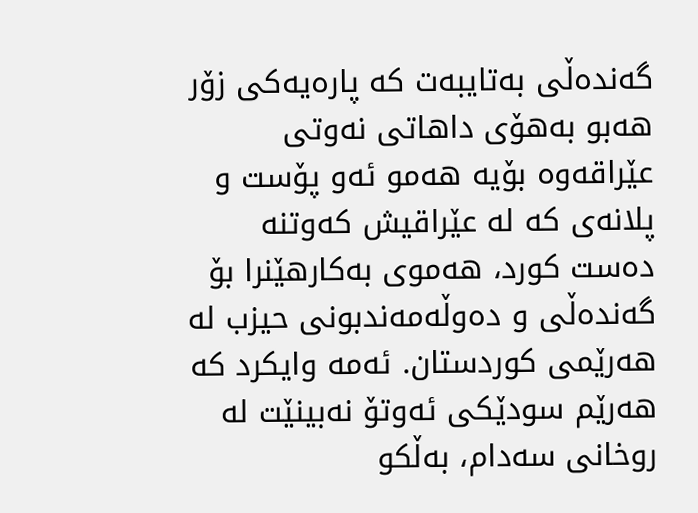گه‌نده‌ڵی‌ به‌تایبه‌ت كه‌ پاره‌یه‌كی‌ زۆر هه‌بو به‌هۆی‌ داهاتی‌ نه‌وتی‌ عێراقه‌وه‌ بۆیه‌ هه‌مو ئه‌و پۆست و پلانه‌ی‌ كه‌ له‌ عێراقیش كه‌وتنه‌ ده‌ست كورد، هه‌موی‌ به‌كارهێنرا بۆ  گه‌نده‌ڵی‌ و ده‌وڵه‌مه‌ندبونی‌ حیزب له‌ هه‌رێمی‌ كوردستان. ئه‌مه‌ وایكرد كه‌ هه‌رێم سودێكی‌ ئه‌وتۆ نه‌بینێت له‌ روخانی‌ سه‌دام، به‌ڵكو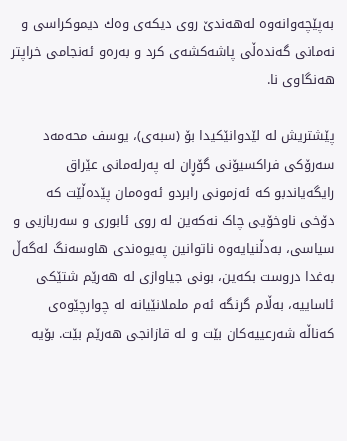به‌پێچه‌وانه‌وه‌ له‌هه‌ندێ روی‌ دیكه‌ی‌ وه‌ك دیموكراسی‌ و نه‌مانی‌ گه‌نده‌ڵی‌ پاشه‌كشه‌ی‌ كرد و به‌ره‌و ئه‌نجامی‌ خراپتر هه‌نگاوی‌ نا.

پێشتریش له‌ لێدوانێكیدا بۆ (سبه‌ی‌)، یوسف محه‌مه‌د سه‌رۆكی‌ فراكسیۆنی‌ گۆڕان له‌ په‌رله‌مانی‌ عێراق رایگه‌یاندبو كه‌ ئەزمونی رابردو ئەوەمان پێدەڵێت کە دۆخی ناوخۆیی چاک نەکەین لە روی ئابوری و سەربازیی و سیاسی، بەدڵنیایەوە ناتوانین پەیوەندی هاوسەنگ لەگەڵ بەغدا دروست بکەین، بونی جیاوازی لە هەرێم شتێکی ئاساییە، بەڵام گرنگە ئەم ململانێیانە لە چوارچێوەی کەناڵە شەرعییەکان بێت و لە قازانجی هەرێم بێت. بۆیە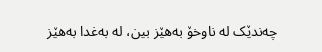چەندێک لە ناوخۆ بەهێز بین، لە بەغدا بەهێز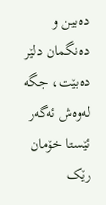دەبین و دەنگمان دلێر دەبێت، جگە لەوەش ئەگەر ئێستا خۆمان رێک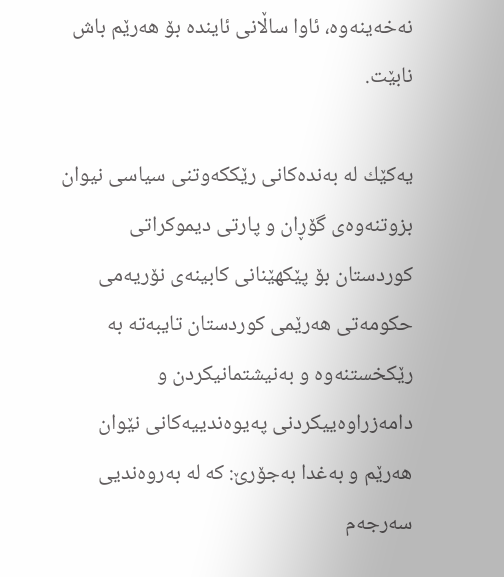نەخەینەوە، ئاوا ساڵانی ئایندە بۆ هەرێم باش نابێت.

یه‌كێك له‌ به‌نده‌كانی‌ رێككه‌وتنی‌ سیاسی‌ نیوان بزوتنه‌وه‌ی‌ گۆڕان و پارتی‌ دیموكراتی‌ كوردستان بۆ پێكهێنانی‌ كابینه‌ی‌ نۆریه‌می‌ حكومه‌تی‌ هه‌رێمی‌ كوردستان تایبه‌ته‌ به‌ رێكخستنه‌وه‌ و به‌نیشتمانیكردن و دامه‌زراوه‌ییكردنی‌ په‌یوه‌ندییه‌كانی‌ نێوان هه‌رێم و به‌غدا به‌جۆرێ: كه‌ له‌ به‌روه‌ندیی‌ سه‌رجه‌م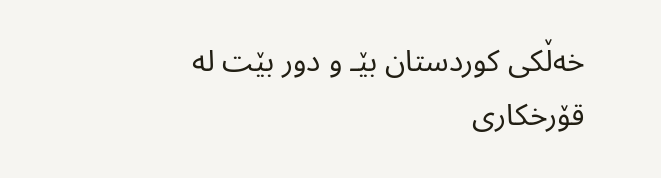خه‌ڵكی‌ كوردستان بێـ و دور بێت له‌ قۆرخكاری‌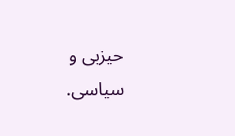حیزبی‌ و سیاسی‌.